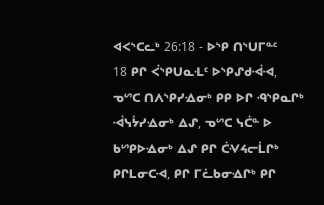ᐊᐸᔅᑕᓚᒃ 26:18 - ᐅᔅᑭ ᑎᔅᑌᒥᓐᑦ
18 ᑭᒋ ᐹᔅᑭᑌᓇᒶᑦ ᐅᔅᑭᔑᑯᐙᐗ, ᓀᔥᑕ ᑎᐱᔅᑭᓯᐎᓂᒃ ᑭᑭ ᐅᒋ ᑴᔅᑭᓇᒋᒃ ᐙᓭᔮᓯᐎᓂᒃ ᐃᔑ, ᓀᔥᑕ ᓭᑖᓐ ᐅ ᑲᔥᑭᐅᐎᓂᒃ ᐃᔑ ᑭᒋ ᑖᐺᔦᓕᒫᒋᒃ ᑭᒋᒪᓂᑕᐗ, ᑭᒋ ᒥᓛᑲᓂᐎᒋᒃ ᑭᒋ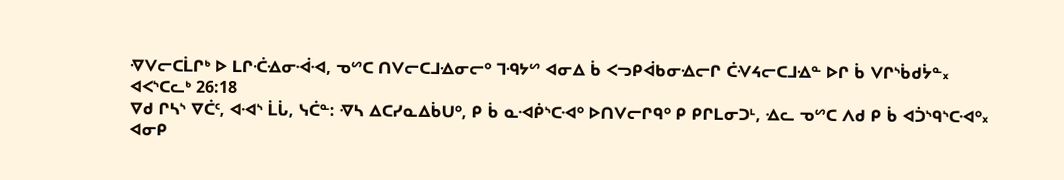ᐌᐯᓕᑕᒫᒋᒃ ᐅ ᒪᒋᑣᐎᓂᐙᐗ, ᓀᔥᑕ ᑎᐯᓕᑕᒧᐎᓂᓕᐤ ᒣᑴᔭᔥ ᐊᓂᐃ ᑳ ᐸᓓᑭᐋᑲᓂᐎᓕᒋ ᑖᐺᔦᓕᑕᒧᐎᓐ ᐅᒋ ᑳ ᐯᒋᔅᑳᑯᔮᓐ᙮
ᐊᐸᔅᑕᓚᒃ 26:18
ᐁᑯ ᒋᓴᔅ ᐁᑖᑦ, ᐊᐗᔅ ᒫᒑ, ᓭᑖᓐ: ᐌᓴ ᐃᑕᓯᓇᐃᑳᑌᐤ, ᑭ ᑳ ᓇᐗᑮᔅᑕᐗᐤ ᐅᑎᐯᓕᒋᑫᐤ ᑭ ᑭᒋᒪᓂᑐᒻ, ᐎᓚ ᓀᔥᑕ ᐱᑯ ᑭ ᑳ ᐊᑑᔅᑫᔅᑕᐗᐤ᙮
ᐊᓂᑭ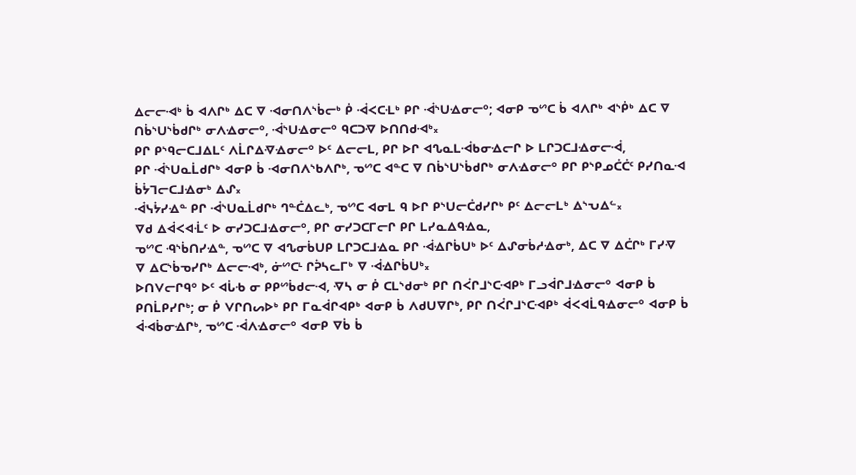ᐃᓕᓕᐗᒃ ᑳ ᐊᐱᒋᒃ ᐃᑕ ᐁ ᐗᓂᑎᐱᔅᑳᓕᒃ ᑮ ᐙᐸᑕᒶᒃ ᑭᒋ ᐙᔅᑌᐎᓂᓕᐤ; ᐊᓂᑭ ᓀᔥᑕ ᑳ ᐊᐱᒋᒃ ᐊᔅᑮᒃ ᐃᑕ ᐁ ᑎᑳᔅᑌᔅᑳᑯᒋᒃ ᓂᐱᐎᓂᓕᐤ, ᐙᔅᑌᐎᓂᓕᐤ ᑫᑕᑐᐌ ᐅᑎᑎᑯᐗᒃ᙮
ᑭᒋ ᑭᔅᑫᓕᑕᒧᐃᒪᑦ ᐱᒫᒋᐃᐌᐎᓂᓕᐤ ᐅᑦ ᐃᓕᓕᒪ, ᑭᒋ ᐅᒋ ᐊᔐᓇᒪᐙᑲᓂᐎᓕᒋ ᐅ ᒪᒋᑐᑕᒧᐎᓂᓕᐙ,
ᑭᒋ ᐙᔅᑌᓇᒫᑯᒋᒃ ᐊᓂᑭ ᑳ ᐗᓂᑎᐱᔅᑲᐱᒋᒃ, ᓀᔥᑕ ᐊᓐᑕ ᐁ ᑎᑳᔅᑌᔅᑳᑯᒋᒃ ᓂᐱᐎᓂᓕᐤ ᑭᒋ ᑭᔅᑭᓄᑖᑖᑦ ᑭᓯᑎᓇᐗ ᑳᔮᒣᓕᑕᒧᐎᓂᒃ ᐃᔑ᙮
ᐙᓭᔮᓯᐎᓐ ᑭᒋ ᐙᔅᑌᓇᒫᑯᒋᒃ ᒉᓐᑖᐃᓚᒃ, ᓀᔥᑕ ᐊᓂᒪ ᑫ ᐅᒋ ᑭᔅᑌᓕᑖᑯᓯᒋᒃ ᑭᑦ ᐃᓕᓕᒪᒃ ᐃᔅᕃᐃᓪ᙮
ᐁᑯ ᐃᐋᐸᐊᒸᑦ ᐅ ᓂᓯᑐᑕᒧᐎᓂᓕᐤ, ᑭᒋ ᓂᓯᑐᑕᒥᓕᒋ ᑭᒋ ᒪᓯᓇᐃᑫᐎᓇ,
ᓀᔥᑕ ᑴᔅᑳᑎᓯᐎᓐ, ᓀᔥᑕ ᐁ ᐊᔐᓂᑳᑌᑭ ᒪᒋᑐᑕᒧᐎᓇ ᑭᒋ ᐙᐎᒋᑳᑌᒃ ᐅᑦ ᐃᔑᓂᑳᓱᐎᓂᒃ, ᐃᑕ ᐁ ᐃᑖᒋᒃ ᒥᓯᐌ ᐁ ᐃᑕᔅᑳᓀᓯᒋᒃ ᐃᓕᓕᐗᒃ, ᓃᔥᑕᒻ ᒋᕉᓴᓚᒥᒃ ᐁ ᐙᐎᒋᑳᑌᒃ᙮
ᐅᑎᐯᓕᒋᑫᐤ ᐅᑦ ᐊᒑᑾ ᓂ ᑭᑭᔥᑳᑯᓕᐗ, ᐌᓴ ᓂ ᑮ ᑕᒪᔅᑯᓂᒃ ᑭᒋ ᑎᐹᒋᒧᔅᑕᐗᑭᒃ ᒥᓗᐋᒋᒧᐎᓂᓕᐤ ᐊᓂᑭ ᑳ ᑭᑎᒫᑭᓯᒋᒃ; ᓂ ᑮ ᐯᒋᑎᔕᐅᒃ ᑭᒋ ᒥᓇᐋᒋᐊᑭᒃ ᐊᓂᑭ ᑳ ᐱᑯᑌᐁᒋᒃ, ᑭᒋ ᑎᐹᒋᒧᔅᑕᐗᑭᒃ ᐋᐸᐊᒫᑫᐎᓂᓕᐤ ᐊᓂᑭ ᑳ ᐋᐗᑳᓂᐎᒋᒃ, ᓀᔥᑕ ᐙᐱᐎᓂᓕᐤ ᐊᓂᑭ ᐁᑳ ᑳ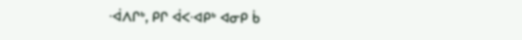ᐙᐱᒋᒃ, ᑭᒋ ᐋᐸᐗᑭᒃ ᐊᓂᑭ ᑳ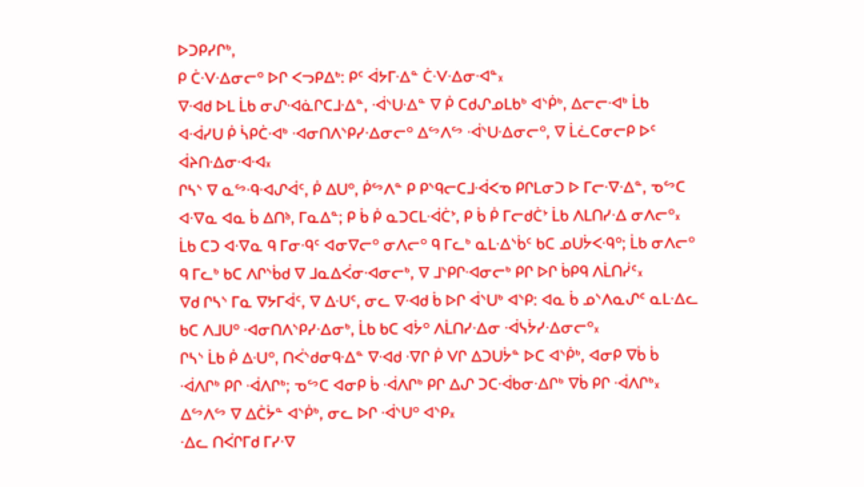ᐅᑐᑭᓯᒋᒃ,
ᑭ ᑖᐺᐎᓂᓕᐤ ᐅᒋ ᐸᓓᑭᐃᒃ: ᑭᑦ ᐋᔭᒥᐎᓐ ᑖᐺᐎᓂᐗᓐ᙮
ᐁᐗᑯ ᐅᒪ ᒫᑲ ᓂᔑᐗᓈᒋᑕᒧᐎᓐ, ᐙᔅᑌᐎᓐ ᐁ ᑮ ᑕᑯᔑᓄᒪᑲᒃ ᐊᔅᑮᒃ, ᐃᓕᓕᐗᒃ ᒫᑲ ᐊᐙᓯᑌ ᑮ ᓵᑭᑖᐗᒃ ᐗᓂᑎᐱᔅᑭᓯᐎᓂᓕᐤ ᐃᔥᐱᔥ ᐙᔅᑌᐎᓂᓕᐤ, ᐁ ᒫᓛᑕᓂᓕᑭ ᐅᑦ ᐋᔨᑎᐎᓂᐗᐗ᙮
ᒋᓴᔅ ᐁ ᓇᔥᑴᐗᔑᐋᑦ, ᑮ ᐃᑌᐤ, ᑮᔥᐱᓐ ᑭ ᑭᔅᑫᓕᑕᒧᐙᐸᓀ ᑭᒋᒪᓂᑐ ᐅ ᒥᓕᐌᐎᓐ, ᓀᔥᑕ ᐊᐌᓇ ᐊᓇ ᑳ ᐃᑎᔉ, ᒥᓇᐃᓐ; ᑭ ᑳ ᑮ ᓇᑐᑕᒪᐙᑖᔾ, ᑭ ᑳ ᑮ ᒥᓕᑯᑖᔾ ᒫᑲ ᐱᒪᑎᓯᐎ ᓂᐱᓕᐤ᙮
ᒫᑲ ᑕᑐ ᐊᐌᓇ ᑫ ᒥᓂᑴᑦ ᐊᓂᐁᓕᐤ ᓂᐱᓕᐤ ᑫ ᒥᓚᒃ ᓇᒪᐎᔅᑳᑦ ᑲᑕ ᓄᑌᔮᐸᑴᐤ; ᒫᑲ ᓂᐱᓕᐤ ᑫ ᒥᓚᒃ ᑲᑕ ᐱᒋᔅᑳᑯ ᐁ ᒧᓇᐃᐹᓂᐗᓂᓕᒃ, ᐁ ᒧᔅᑭᒋᐗᓂᓕᒃ ᑭᒋ ᐅᒋ ᑳᑭᑫ ᐱᒫᑎᓰᑦ᙮
ᐁᑯ ᒋᓴᔅ ᒥᓇ ᐁᔭᒥᐋᑦ, ᐁ ᐃᑗᑦ, ᓂᓚ ᐁᐗᑯ ᑳ ᐅᒋ ᐋᔅᑌᒃ ᐊᔅᑭ: ᐊᓇ ᑳ ᓄᔅᐱᓇᔑᑦ ᓇᒪᐎᓚ ᑲᑕ ᐱᒧᑌᐤ ᐗᓂᑎᐱᔅᑭᓯᐎᓂᒃ, ᒫᑲ ᑲᑕ ᐊᔮᐤ ᐱᒫᑎᓯᐎᓂ ᐙᓭᔮᓯᐎᓂᓕᐤ᙮
ᒋᓴᔅ ᒫᑲ ᑮ ᐃᑗᐤ, ᑎᐹᔅᑯᓂᑫᐎᓐ ᐁᐗᑯ ᐌᒋ ᑮ ᐯᒋ ᐃᑐᑌᔮᓐ ᐅᑕ ᐊᔅᑮᒃ, ᐊᓂᑭ ᐁᑳ ᑳ ᐙᐱᒋᒃ ᑭᒋ ᐙᐱᒋᒃ; ᓀᔥᑕ ᐊᓂᑭ ᑳ ᐙᐱᒋᒃ ᑭᒋ ᐃᔑ ᑐᑕᐙᑲᓂᐎᒋᒃ ᐁᑳ ᑭᒋ ᐙᐱᒋᒃ᙮
ᐃᔥᐱᔥ ᐁ ᐃᑖᔮᓐ ᐊᔅᑮᒃ, ᓂᓚ ᐅᒋ ᐙᔅᑌᐤ ᐊᔅᑭ᙮
ᐎᓚ ᑎᐹᒋᒥᑯ ᒥᓯᐌ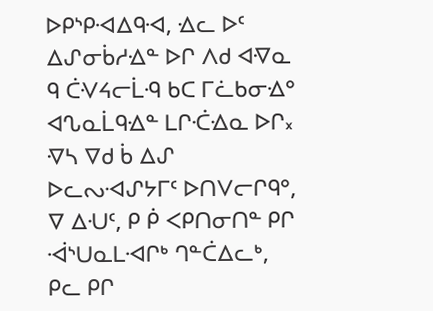ᐅᑭᔅᑭᐗᐃᑫᐗ, ᐎᓚ ᐅᑦ ᐃᔑᓂᑳᓱᐎᓐ ᐅᒋ ᐱᑯ ᐊᐌᓇ ᑫ ᑖᐺᔦᓕᒫᑴ ᑲᑕ ᒥᓛᑲᓂᐎᐤ ᐊᔐᓇᒫᑫᐎᓐ ᒪᒋᑣᐎᓇ ᐅᒋ᙮
ᐌᓴ ᐁᑯ ᑳ ᐃᔑ ᐅᓚᔓᐗᔑᔭᒥᑦ ᐅᑎᐯᓕᒋᑫᐤ, ᐁ ᐃᑗᑦ, ᑭ ᑮ ᐸᑭᑎᓂᑎᓐ ᑭᒋ ᐙᔅᑌᓇᒪᐗᒋᒃ ᒉᓐᑖᐃᓚᒃ, ᑭᓚ ᑭᒋ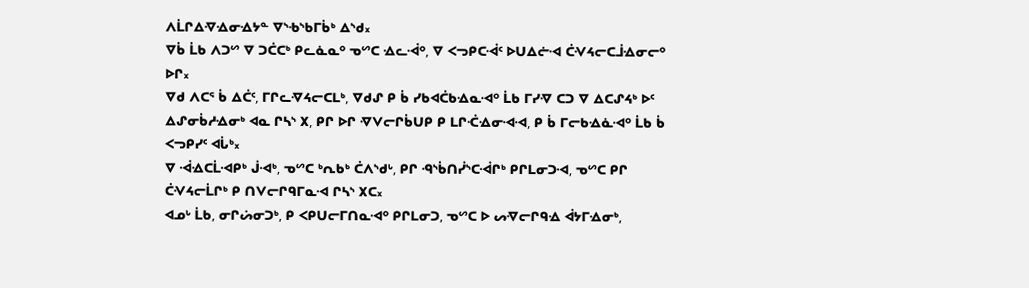ᐱᒫᒋᐃᐌᐎᓂᐎᔭᓐ ᐁᔅᑾᔅᑲᒥᑳᒃ ᐃᔅᑯ᙮
ᐁᑳ ᒫᑲ ᐱᑐᔥ ᐁ ᑐᑖᑕᒃ ᑭᓚᓈᓇᐤ ᓀᔥᑕ ᐎᓚᐙᐤ, ᐁ ᐸᓓᑭᑕᐙᑦ ᐅᑌᐃᓖᐗ ᑖᐺᔦᓕᑕᒨᐎᓂᓕᐤ ᐅᒋ᙮
ᐁᑯ ᐱᑕᕐ ᑳ ᐃᑖᑦ, ᒥᒋᓚᐌᔦᓕᑕᒪᒃ, ᐁᑯᔑ ᑭ ᑳ ᓯᑲᐊᑖᑲᐎᓇᐗᐤ ᒫᑲ ᒥᓯᐌ ᑕᑐ ᐁ ᐃᑕᔑᔦᒃ ᐅᑦ ᐃᔑᓂᑳᓱᐎᓂᒃ ᐊᓇ ᒋᓴᔅ ᙭, ᑭᒋ ᐅᒋ ᐌᐯᓕᒋᑳᑌᑭ ᑭ ᒪᒋᑣᐎᓂᐗᐗ, ᑭ ᑳ ᒥᓕᑲᐎᓈᐗᐤ ᒫᑲ ᑳ ᐸᓓᑭᓯᑦ ᐊᒑᒃ᙮
ᐁ ᐙᐎᑕᒫᐗᑭᒃ ᒎᐗᒃ, ᓀᔥᑕ ᒃᕆᑲᒃ ᑖᐱᔅᑯᒡ, ᑭᒋ ᑴᔅᑳᑎᓰᔅᑕᐙᒋᒃ ᑭᒋᒪᓂᑐᐗ, ᓀᔥᑕ ᑭᒋ ᑖᐺᔦᓕᒫᒋᒃ ᑭ ᑎᐯᓕᒋᑫᒥᓇᐗ ᒋᓴᔅ ᙭ᑕ᙮
ᐊᓄᒡ ᒫᑲ, ᓂᒋᔖᓂᑐᒃ, ᑭ ᐸᑭᑌᓕᒥᑎᓇᐗᐤ ᑭᒋᒪᓂᑐ, ᓀᔥᑕ ᐅ ᔕᐌᓕᒋᑫᐎ ᐋᔭᒥᐎᓂᒃ,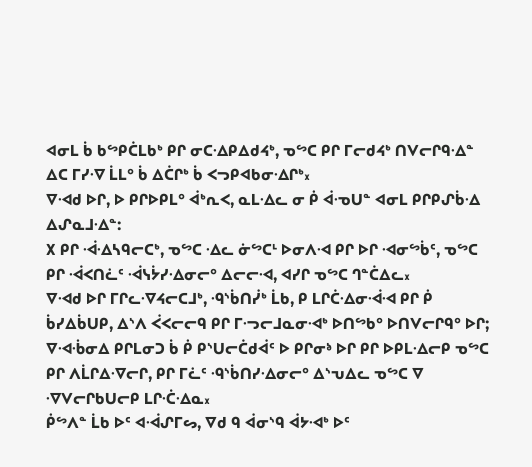ᐊᓂᒪ ᑳ ᑲᔥᑭᑖᒪᑲᒃ ᑭᒋ ᓂᑕᐎᑭᐃᑯᔦᒃ, ᓀᔥᑕ ᑭᒋ ᒥᓕᑯᔦᒃ ᑎᐯᓕᒋᑫᐎᓐ ᐃᑕ ᒥᓯᐌ ᒫᒪᐤ ᑳ ᐃᑖᒋᒃ ᑳ ᐸᓓᑭᐊᑲᓂᐎᒋᒃ᙮
ᐁᐗᑯ ᐅᒋ, ᐅ ᑭᒋᐅᑭᒪᐤ ᐋᒃᕆᐸ, ᓇᒪᐎᓚ ᓂ ᑮ ᐋᓉᑌᓐ ᐊᓂᒪ ᑭᒋᑭᔑᑳᐎ ᐃᔑᓇᒧᐎᓐ:
᙭ ᑭᒋ ᐙᐎᓴᑫᓕᑕᒃ, ᓀᔥᑕ ᐎᓚ ᓃᔥᑕᒻ ᐅᓂᐱᐗ ᑭᒋ ᐅᒋ ᐗᓂᔥᑳᑦ, ᓀᔥᑕ ᑭᒋ ᐙᐸᑎᓛᑦ ᐙᓭᔮᓯᐎᓂᓕᐤ ᐃᓕᓕᐗ, ᐊᓯᒋ ᓀᔥᑕ ᒉᓐᑖᐃᓚ᙮
ᐁᐗᑯ ᐅᒋ ᒥᒋᓚᐌᔦᓕᑕᒧᒃ, ᑴᔅᑳᑎᓰᒃ ᒫᑲ, ᑭ ᒪᒋᑖᐎᓂᐙᐗ ᑭᒋ ᑮ ᑳᓯᐃᑳᑌᑭ, ᐃᔅᐱ ᐹᐸᓕᓕᑫ ᑭᒋ ᒥᓜᓕᒧᓇᓂᐗᒃ ᐅᑎᔥᑲᐤ ᐅᑎᐯᓕᒋᑫᐤ ᐅᒋ;
ᐁᐗᒀᓂᐃ ᑭᒋᒪᓂᑐ ᑳ ᑮ ᑭᔅᑌᓕᑖᑯᐋᑦ ᐅ ᑭᒋᓂᔉ ᐅᒋ ᑭᒋ ᐅᑭᒪᐎᓕᑭ ᓀᔥᑕ ᑭᒋ ᐱᒫᒋᐃᐌᓕᒋ, ᑭᒋ ᒥᓛᑦ ᑴᔅᑳᑎᓯᐎᓂᓕᐤ ᐃᔅᕃᐃᓚ ᓀᔥᑕ ᐁ ᐌᐯᓕᒋᑲᑌᓕᑭ ᒪᒋᑣᐎᓇ᙮
ᑮᔥᐱᓐ ᒫᑲ ᐅᑦ ᐊᐙᔑᒥᔕ, ᐁᑯ ᑫ ᐋᓂᔅᑫ ᐋᔭᐗᒃ ᐅᑦ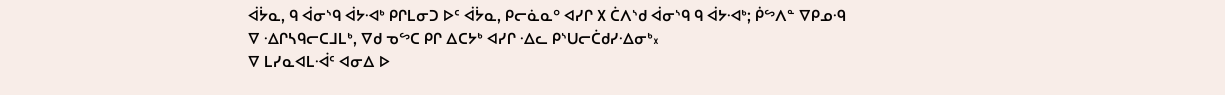ᐋᔮᓇ, ᑫ ᐋᓂᔅᑫ ᐋᔭᐗᒃ ᑭᒋᒪᓂᑐ ᐅᑦ ᐋᔮᓇ, ᑭᓕᓈᓇᐤ ᐊᓯᒋ ᙭ ᑖᐱᔅᑯ ᐋᓂᔅᑫ ᑫ ᐋᔭᐗᒃ; ᑮᔥᐱᓐ ᐁᑭᓄᑴ ᐁ ᐎᒋᓴᑫᓕᑕᒧᒪᒃ, ᐁᑯ ᓀᔥᑕ ᑭᒋ ᐃᑕᔭᒃ ᐊᓯᒋ ᐎᓚ ᑭᔅᑌᓕᑖᑯᓯᐎᓂᒃ᙮
ᐁ ᒪᓯᓇᐊᒪᐙᑦ ᐊᓂᐃ ᐅ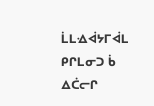ᒫᒪᐎᐋᔭᒥᐋᒪ ᑭᒋᒪᓂᑐ ᑳ ᐃᑖᓕᒋ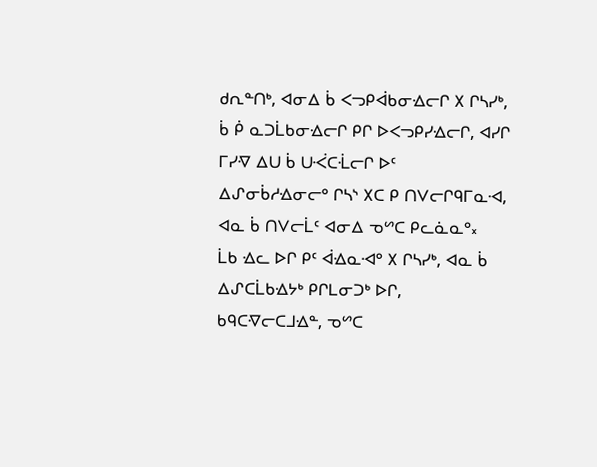ᑯᕆᓐᑎᒃ, ᐊᓂᐃ ᑳ ᐸᓓᑭᐋᑲᓂᐎᓕᒋ ᙭ ᒋᓴᓯᒃ, ᑳ ᑮ ᓇᑐᒫᑲᓂᐎᓕᒋ ᑭᒋ ᐅᐸᓓᑭᓯᐎᓕᒋ, ᐊᓯᒋ ᒥᓯᐌ ᐃᑌ ᑳ ᑌᑆᑕᒸᓕᒋ ᐅᑦ ᐃᔑᓂᑳᓱᐎᓂᓕᐤ ᒋᓴᔅ ᙭ᑕ ᑭ ᑎᐯᓕᒋᑫᒥᓇᐗ, ᐊᓇ ᑳ ᑎᐯᓕᒫᑦ ᐊᓂᐃ ᓀᔥᑕ ᑭᓚᓈᓇᐤ᙮
ᒫᑲ ᐎᓚ ᐅᒋ ᑭᑦ ᐋᐎᓇᐗᐤ ᙭ ᒋᓴᓯᒃ, ᐊᓇ ᑳ ᐃᔑᑕᒫᑲᐎᔭᒃ ᑭᒋᒪᓂᑐᒃ ᐅᒋ, ᑲᑫᑕᐌᓕᑕᒧᐎᓐ, ᓀᔥᑕ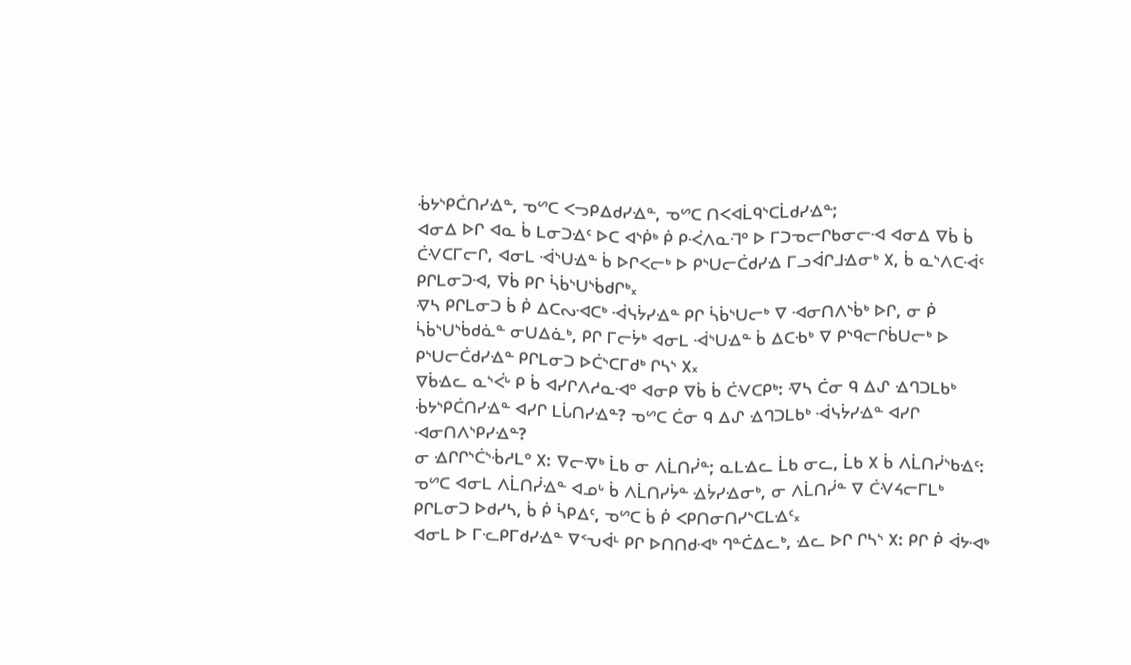ᒀᔭᔅᑭᑖᑎᓯᐎᓐ, ᓀᔥᑕ ᐸᓓᑭᐃᑯᓯᐎᓐ, ᓀᔥᑕ ᑎᐸᐊᒫᑫᔅᑕᒫᑯᓯᐎᓐ;
ᐊᓂᐃ ᐅᒋ ᐊᓇ ᑳ ᒪᓂᑐᐎᑦ ᐅᑕ ᐊᔅᑮᒃ ᑮ ᑭᑆᐱᓇᒬᐤ ᐅ ᒥᑐᓀᓕᒋᑲᓂᓕᐗ ᐊᓂᐃ ᐁᑳ ᑳ ᑖᐺᑕᒥᓕᒋ, ᐊᓂᒪ ᐙᔅᑌᐎᓐ ᑳ ᐅᒋᐸᓕᒃ ᐅ ᑭᔅᑌᓕᑖᑯᓯᐎ ᒥᓗᐋᒋᒧᐎᓂᒃ ᙭, ᑳ ᓇᔅᐱᑕᐙᑦ ᑭᒋᒪᓂᑐᐗ, ᐁᑳ ᑭᒋ ᓵᑳᔅᑌᔅᑳᑯᒋᒃ᙮
ᐌᓴ ᑭᒋᒪᓂᑐ ᑳ ᑮ ᐃᑕᔓᐗᑕᒃ ᐙᓭᔮᓯᐎᓐ ᑭᒋ ᓵᑳᔅᑌᓕᒃ ᐁ ᐗᓂᑎᐱᔅᑳᒃ ᐅᒋ, ᓂ ᑮ ᓵᑳᔅᑌᔅᑳᑯᓈᓐ ᓂᑌᐃᓈᒃ, ᑭᒋ ᒥᓕᔮᒃ ᐊᓂᒪ ᐙᔅᑌᐎᓐ ᑳ ᐃᑕᑾᒃ ᐁ ᑭᔅᑫᓕᒋᑳᑌᓕᒃ ᐅ ᑭᔅᑌᓕᑖᑯᓯᐎᓐ ᑭᒋᒪᓂᑐ ᐅᑖᔅᑕᒥᑯᒃ ᒋᓴᔅ ᙭᙮
ᐁᑳᐎᓚ ᓇᔅᐹᒡ ᑭ ᑳ ᐊᓯᒋᐱᓱᓇᐗᐤ ᐊᓂᑭ ᐁᑳ ᑳ ᑖᐺᑕᑭᒃ: ᐌᓴ ᑖᓂ ᑫ ᐃᔑ ᐎᒉᑐᒪᑲᒃ ᒀᔭᔅᑭᑖᑎᓯᐎᓐ ᐊᓯᒋ ᒪᒑᑎᓯᐎᓐ? ᓀᔥᑕ ᑖᓂ ᑫ ᐃᔑ ᐎᒉᑐᒪᑲᒃ ᐙᓭᔮᓯᐎᓐ ᐊᓯᒋ ᐗᓂᑎᐱᔅᑭᓯᐎᓐ?
ᓂ ᐎᒋᒋᔅᑖᔅᒀᓱᒪᐤ ᙭: ᐁᓕᐌᒃ ᒫᑲ ᓂ ᐱᒫᑎᓰᓐ; ᓇᒪᐎᓚ ᒫᑲ ᓂᓚ, ᒫᑲ ᙭ ᑳ ᐱᒫᑎᓰᔅᑲᐎᑦ: ᓀᔥᑕ ᐊᓂᒪ ᐱᒫᑎᓰᐎᓐ ᐊᓄᒡ ᑳ ᐱᒫᑎᓯᔮᓐ ᐎᔮᓯᐎᓂᒃ, ᓂ ᐱᒫᑎᓰᓐ ᐁ ᑖᐺᔦᓕᒥᒪᒃ ᑭᒋᒪᓂᑐ ᐅᑯᓯᓴ, ᑳ ᑮ ᓵᑭᐃᑦ, ᓀᔥᑕ ᑳ ᑮ ᐸᑭᑎᓂᑎᓯᔅᑕᒪᐎᑦ᙮
ᐊᓂᒪ ᐅ ᒥᓦᑭᒥᑯᓯᐎᓐ ᐁᑉᕃᐋᒻ ᑭᒋ ᐅᑎᑎᑯᐗᒃ ᒉᓐᑖᐃᓚᒃ, ᐎᓚ ᐅᒋ ᒋᓴᔅ ᙭: ᑭᒋ ᑮ ᐋᔭᐗᒃ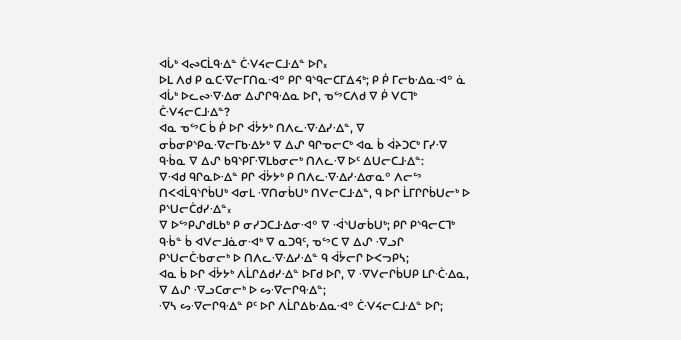ᐊᒑᒃ ᐊᔓᑕᒫᑫᐎᓐ ᑖᐺᔦᓕᑕᒧᐎᓐ ᐅᒋ᙮
ᐅᒪ ᐱᑯ ᑭ ᓇᑕᐌᓕᒥᑎᓇᐗᐤ ᑭᒋ ᑫᔅᑫᓕᑕᒥᐃᔦᒃ; ᑭ ᑮ ᒥᓕᑲᐎᓇᐗᐤ ᓈ ᐊᒑᒃ ᐅᓚᔓᐌᐎᓂ ᐃᔑᒋᑫᐎᓇ ᐅᒋ, ᓀᔥᑕᐱᑯ ᐁ ᑮ ᐯᑕᒣᒃ ᑖᐺᔦᓕᑕᒧᐎᓐ?
ᐊᓇ ᓀᔥᑕ ᑳ ᑮ ᐅᒋ ᐋᔮᔭᒃ ᑎᐱᓚᐌᐎᓯᐎᓐ, ᐁ ᓂᑳᓂᑭᔅᑭᓇᐌᓕᒥᑲᐎᔭᒃ ᐁ ᐃᔑ ᑫᒋᓀᓕᑕᒃ ᐊᓇ ᑳ ᐋᔨᑐᑕᒃ ᒥᓯᐌ ᑫᒀᓇ ᐁ ᐃᔑ ᑲᑫᔅᑭᒥᐌᒪᑲᓂᓕᒃ ᑎᐱᓚᐌ ᐅᑦ ᐃᑌᓕᑕᒧᐎᓐ:
ᐁᐗᑯ ᑫᒋᓇᐅᐎᓐ ᑭᒋ ᐋᔮᔭᒃ ᑭ ᑎᐱᓚᐌᐎᓯᐎᓂᓇᐤ ᐱᓕᔥ ᑎᐸᐊᒫᑫᔅᒋᑳᑌᒃ ᐊᓂᒪ ᐌᑎᓂᑳᑌᒃ ᑎᐯᓕᑕᒧᐎᓐ, ᑫ ᐅᒋ ᒫᒥᒋᒋᑳᑌᓕᒃ ᐅ ᑭᔅᑌᓕᑖᑯᓯᐎᓐ᙮
ᐁ ᐅᔥᑭᔑᑯᒪᑲᒃ ᑭ ᓂᓯᑐᑕᒧᐎᓂᐗᐤ ᐁ ᐙᔅᑌᓂᑳᑌᒃ; ᑭᒋ ᑭᔅᑫᓕᑕᒣᒃ ᑫᒀᓐ ᑳ ᐊᐯᓕᒧᓈᓂᐗᒃ ᐁ ᓇᑐᑫᑦ, ᓀᔥᑕ ᐁ ᐃᔑ ᐌᓗᒋ ᑭᔅᑌᓕᑖᑾᓂᓕᒃ ᐅ ᑎᐱᓚᐌᐎᓯᐎᓐ ᑫ ᐋᔮᓕᒋ ᐅᐸᓓᑭᓴ;
ᐊᓇ ᑳ ᐅᒋ ᐋᔮᔭᒃ ᐱᒫᒋᐃᑯᓯᐎᓐ ᐅᒥᑯ ᐅᒋ, ᐁ ᐌᐯᓕᒋᑳᑌᑭ ᒪᒋᑣᐎᓇ, ᐁ ᐃᔑ ᐌᓗᑕᓂᓕᒃ ᐅ ᔕᐌᓕᒋᑫᐎᓐ;
ᐌᓴ ᔕᐌᓕᒋᑫᐎᓐ ᑭᑦ ᐅᒋ ᐱᒫᒋᐃᑲᐎᓇᐗᐤ ᑖᐺᔦᓕᑕᒧᐎᓐ ᐅᒋ;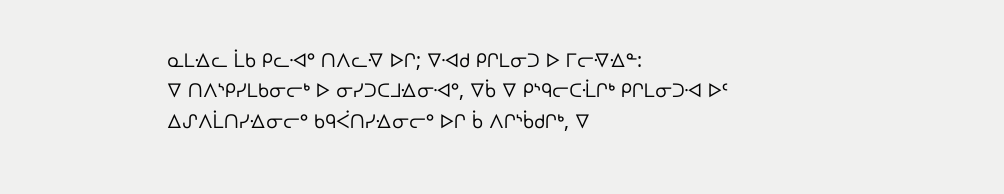ᓇᒪᐎᓚ ᒫᑲ ᑭᓚᐗᐤ ᑎᐱᓚᐌ ᐅᒋ; ᐁᐗᑯ ᑭᒋᒪᓂᑐ ᐅ ᒥᓕᐌᐎᓐ:
ᐁ ᑎᐱᔅᑭᓯᒪᑲᓂᓕᒃ ᐅ ᓂᓯᑐᑕᒧᐎᓂᐗᐤ, ᐁᑳ ᐁ ᑭᔅᑫᓕᑕᒸᒋᒃ ᑭᒋᒪᓂᑐᐗ ᐅᑦ ᐃᔑᐱᒫᑎᓯᐎᓂᓕᐤ ᑲᑫᐹᑎᓯᐎᓂᓕᐤ ᐅᒋ ᑳ ᐱᒋᔅᑳᑯᒋᒃ, ᐁ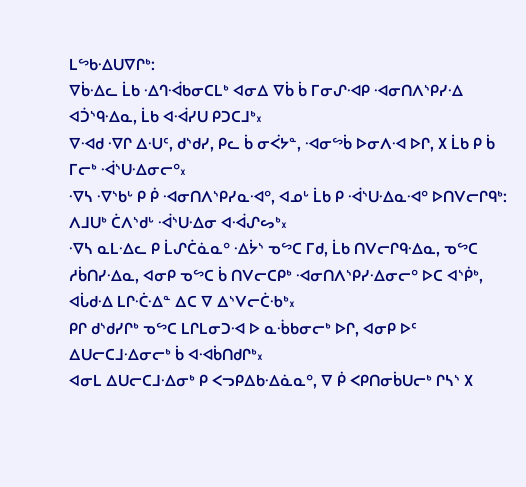ᒪᔥᑲᐎᑌᐁᒋᒃ:
ᐁᑳᐎᓚ ᒫᑲ ᐎᒉᐙᑲᓂᑕᒪᒃ ᐊᓂᐃ ᐁᑳ ᑳ ᒥᓂᔑᐗᑭ ᐗᓂᑎᐱᔅᑭᓯᐎ ᐊᑑᔅᑫᐎᓇ, ᒫᑲ ᐊᐙᓯᑌ ᑭᑐᑕᒧᒃ᙮
ᐁᐗᑯ ᐌᒋ ᐃᑗᑦ, ᑯᔅᑯᓯ, ᑭᓚ ᑳ ᓂᐹᔭᓐ, ᐗᓂᔥᑳ ᐅᓂᐱᐗ ᐅᒋ, ᙭ ᒫᑲ ᑭ ᑳ ᒥᓕᒃ ᐙᔅᑌᐎᓂᓕᐤ᙮
ᐌᓴ ᐌᔅᑲᒡ ᑭ ᑮ ᐗᓂᑎᐱᔅᑭᓯᓇᐗᐤ, ᐊᓄᒡ ᒫᑲ ᑭ ᐙᔅᑌᐎᓇᐗᐤ ᐅᑎᐯᓕᒋᑫᒃ: ᐱᒧᑌᒃ ᑖᐱᔅᑯᒡ ᐙᔅᑌᐎᓂ ᐊᐙᔑᔕᒃ᙮
ᐌᓴ ᓇᒪᐎᓚ ᑭ ᒫᔑᑖᓈᓇᐤ ᐎᔮᔅ ᓀᔥᑕ ᒥᑯ, ᒫᑲ ᑎᐯᓕᒋᑫᐎᓇ, ᓀᔥᑕ ᓱᑳᑎᓯᐎᓇ, ᐊᓂᑭ ᓀᔥᑕ ᑳ ᑎᐯᓕᑕᑭᒃ ᐗᓂᑎᐱᔅᑭᓯᐎᓂᓕᐤ ᐅᑕ ᐊᔅᑮᒃ, ᐊᒑᑯᐎ ᒪᒋᑣᐎᓐ ᐃᑕ ᐁ ᐃᔅᐯᓕᑖᑾᒃ᙮
ᑭᒋ ᑯᔅᑯᓯᒋᒃ ᓀᔥᑕ ᒪᒋᒪᓂᑐᐗ ᐅ ᓇᒀᑲᓂᓕᒃ ᐅᒋ, ᐊᓂᑭ ᐅᑦ ᐃᑌᓕᑕᒧᐎᓂᓕᒃ ᑳ ᐊᐗᑳᑎᑯᒋᒃ᙮
ᐊᓂᒪ ᐃᑌᓕᑕᒧᐎᓂᒃ ᑭ ᐸᓓᑭᐃᑲᐎᓈᓇᐤ, ᐁ ᑮ ᐸᑭᑎᓂᑳᑌᓕᒃ ᒋᓴᔅ ᙭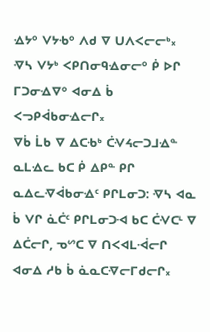ᐎᔭᐤ ᐯᔭᑾᐤ ᐱᑯ ᐁ ᑌᐱᐸᓕᓕᒃ᙮
ᐌᓴ ᐯᔭᒃ ᐸᑭᑎᓂᑫᐎᓂᓕᐤ ᑮ ᐅᒋ ᒥᑐᓂᐎᐁᐤ ᐊᓂᐃ ᑳ ᐸᓓᑭᐋᑲᓂᐎᓕᒋ᙮
ᐁᑳ ᒫᑲ ᐁ ᐃᑕᑾᒃ ᑖᐺᔦᓕᑐᒧᐎᓐ ᓇᒪᐎᓚ ᑲᑕ ᑮ ᐃᑭᓐ ᑭᒋ ᓇᐃᓚᐌᐋᑲᓂᐎᑦ ᑭᒋᒪᓂᑐ: ᐌᓴ ᐊᓇ ᑳ ᐯᒋ ᓈᑖᑦ ᑭᒋᒪᓂᑐᐗ ᑲᑕ ᑖᐺᑕᒻ ᐁ ᐃᑖᓕᒋ, ᓀᔥᑕ ᐁ ᑎᐸᐊᒪᐙᓕᒋ ᐊᓂᐃ ᓱᑲ ᑳ ᓈᓇᑕᐌᓕᒥᑯᓕᒋ᙮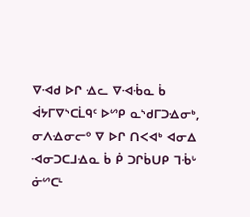ᐁᐗᑯ ᐅᒋ ᐎᓚ ᐁᐗᒀᓇ ᑳ ᐋᔭᒥᐁᔅᑕᒫᑫᑦ ᐅᔥᑭ ᓇᔅᑯᒥᑐᐎᓂᒃ, ᓂᐱᐎᓂᓕᐤ ᐁ ᐅᒋ ᑎᐸᐊᒃ ᐊᓂᐃ ᐗᓂᑐᑕᒧᐎᓇ ᑳ ᑮ ᑐᒋᑳᑌᑭ ᒣᒀᒡ ᓃᔥᑕᒻ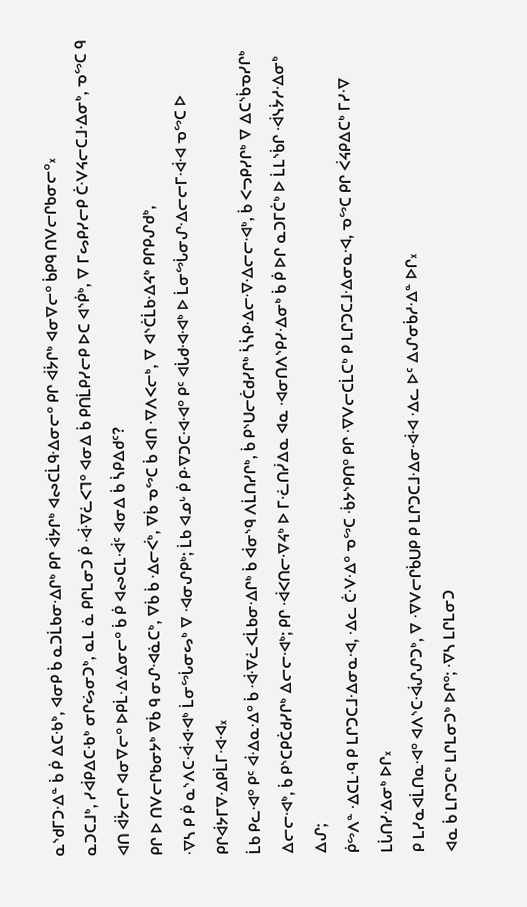ᓇᔅᑯᒥᑐᐎᓐ ᑳ ᑮ ᐃᑕᑾᒃ, ᐊᓂᑭ ᑳ ᓇᑐᒫᑲᓂᐎᒋᒃ ᑭᒋ ᐋᔭᒋᒃ ᐊᔓᑕᒫᑫᐎᓂᓕᐤ ᑭᒋ ᐋᔮᒋᒃ ᐊᓂᐁᓕᐤ ᑳᑭᑫ ᑎᐯᓕᒋᑲᓂᓕᐤ᙮
ᓇᑐᑕᒧᒃ, ᓯᐋᑭᐃᑕᑾᒃ ᓂᒋᔖᓂᑐᒃ, ᓇᒪ ᓈ ᑭᒋᒪᓂᑐ ᑮ ᐙᐌᓛᐸᒣᐤ ᐊᓂᐃ ᑳ ᑭᑎᒫᑭᓯᓕᑭ ᐅᑕ ᐊᔅᑮᒃ, ᐁ ᒥᔕᑭᓯᓕᑭ ᑖᐺᔦᓕᑕᒧᐎᓂᒃ, ᓀᔥᑕ ᑫ ᐊᑎ ᐋᔮᓕᒋ ᐊᓂᐁᓕᐤ ᐅᑭᒫᐎᐎᓂᓕᐤ ᑳ ᑮ ᐊᔓᑕᒪᐙᑦ ᐊᓂᐃ ᑳ ᓵᑭᐃᑯᑦ?
ᑭᒋ ᐅ ᑎᐯᓕᒋᑲᓂᔭᒃ ᐁᑳ ᑫ ᓂᔑᐗᓈᑕᒃ, ᐁᑳ ᑳ ᐎᓕᐹᒃ, ᐁᑳ ᓀᔥᑕ ᑳ ᐊᑎ ᐌᐱᐸᓕᒃ, ᐁ ᐊᔅᑖᒫᑲᐎᔦᒃ ᑭᒋᑭᔑᑯᒃ,
ᐌᓴ ᑭ ᑮ ᓇᔅᐱᑕᐙᐗᐗᒃ ᒫᓂᔥᒑᓂᔕᒃ ᐁ ᐗᓂᔑᑭᒃ; ᒫᑲ ᐊᓄᒡ ᑮ ᑭᐌᑐᑕᐗᐗᐤ ᑭᑦ ᐊᒑᑯᐗᐗᒃ ᐅ ᒫᓂᔥᒑᓂᔑᐎᓕᓕᒥᐙᐗ ᓀᔥᑕ ᐅ ᑭᒋᐋᔭᒥᐁᐎᑭᒫᒥᐗᐗ᙮
ᒫᑲ ᑭᓚᐗᐤ ᑭᑦ ᐋᐎᓇᐎᐤ ᑳ ᐙᐌᓛᐸᒫᑲᓂᐎᒋᒃ ᑳ ᐋᓂᔅᑫ ᐱᒫᑎᓯᒋᒃ, ᑳ ᑭᔅᑌᓕᑖᑯᓯᒋᒃ ᓵᓵᑭᐎᓕᐌᐎᓕᓕᐗᒃ, ᑳ ᐸᓓᑭᓯᒋᒃ ᐁ ᐃᑕᔅᑳᓀᓯᒋᒃ ᐃᓕᓕᐗᒃ, ᑳ ᑭᔅᑕᑭᑖᑯᓯᒋᒃ ᐃᓕᓕᐗᒃ; ᑭᒋ ᐙᐸᑎᓕᐌᔦᒃ ᐅ ᒥᓨᑎᓰᐃᓇ ᐊᓇ ᐗᓂᑎᐱᔅᑭᓯᐎᓂᒃ ᑳ ᑮ ᐅᒋ ᓇᑐᒥᑖᒃ ᐅ ᒫᒪᔅᑳᒋ ᐙᓭᔮᓱᐎᓂᒃ ᐃᔑ;
ᑮᔥᐱᓐ ᐎᑕᒪᑴ ᑭ ᒪᒋᑐᑕᒧᐎᓂᓇᐗ, ᐎᓚ ᑖᐺᐎᐤ ᓀᔥᑕ ᒀᔭᔅᑭᑎᐤ ᑭᒋ ᐌᐯᓕᑕᒫᑕᒃ ᑭ ᒪᒋᑐᑕᒧᐎᓂᓇᐗ, ᓀᔥᑕ ᑭᒋ ᐹᔦᑭᐃᑕᒃ ᒥᓯᐌ ᒪᒑᑎᓯᐎᓂᒃ ᐅᒋ᙮
ᑭ ᒪᓯᓇᐊᒫᑎᓇᐗᐤ ᐊᐱᔅᑕᐙᔑᔑᑐᒃ, ᐁ ᐌᐯᓕᒋᑳᑌᑭ ᑭ ᒪᒋᑐᑕᒧᐎᓂᐙᐗ ᐎᓚ ᐅᑦ ᐃᔑᓂᑳᓱᐎᓐ ᐅᒋ᙮
ᐊᓇ ᑳ ᒪᒋᑐᑕᒃ ᒪᒋᒪᓂᑐᒃ ᐅᒋᐤ; ᐌᓴ ᒪᒋᒪᓂᑐ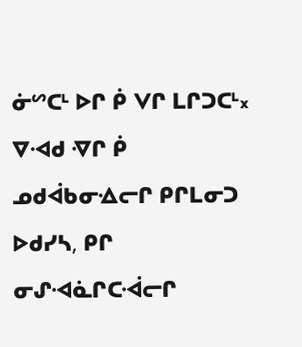ᓃᔥᑕᒻ ᐅᒋ ᑮ ᐯᒋ ᒪᒋᑐᑕᒻ᙮ ᐁᐗᑯ ᐌᒋ ᑮ ᓄᑯᐋᑲᓂᐎᓕᒋ ᑭᒋᒪᓂᑐ ᐅᑯᓯᓴ, ᑭᒋ ᓂᔑᐗᓈᒋᑕᐙᓕᒋ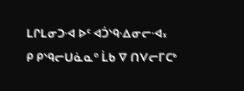ᒪᒋᒪᓂᑐᐗ ᐅᑦ ᐊᑑᔅᑫᐎᓂᓕᐗ᙮
ᑭ ᑭᔅᑫᓕᑌᓈᓇᐤ ᒫᑲ ᐁ ᑎᐯᓕᒥᑕᒃ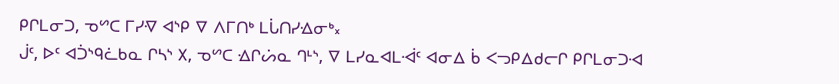ᑭᒋᒪᓂᑐ, ᓀᔥᑕ ᒥᓯᐌ ᐊᔅᑭ ᐁ ᐱᒥᑎᒃ ᒪᒑᑎᓯᐎᓂᒃ᙮
ᒎᑦ, ᐅᑦ ᐊᑑᔅᑫᓛᑲᓇ ᒋᓴᔅ ᙭, ᓀᔥᑕ ᐎᒋᔖᓇ ᒉᒻᔅ, ᐁ ᒪᓯᓇᐊᒪᐙᑦ ᐊᓂᐃ ᑳ ᐸᓓᑭᐃᑯᓕᒋ ᑭᒋᒪᓂᑐᐗ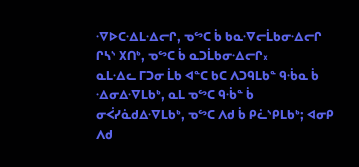ᐌᐅᑕᐎᒪᐎᓕᒋ, ᓀᔥᑕ ᑳ ᑲᓇᐌᓕᒫᑲᓂᐎᓕᒋ ᒋᓴᔅ ᙭ᑎᒃ, ᓀᔥᑕ ᑳ ᓇᑐᒫᑲᓂᐎᓕᒋ᙮
ᓇᒪᐎᓚ ᒥᑐᓂ ᒫᑲ ᐊᓐᑕ ᑲᑕ ᐱᑐᑫᒪᑲᓐ ᑫᒀᓇ ᑳ ᐎᓂᐃᐌᒪᑲᒃ, ᓇᒪ ᓀᔥᑕ ᑫᒀᓐ ᑳ ᓂᐹᓯᓈᑯᐃᐌᒪᑲᒃ, ᓀᔥᑕ ᐱᑯ ᑳ ᑭᓛᔅᑭᒪᑲᒃ; ᐊᓂᑭ ᐱᑯ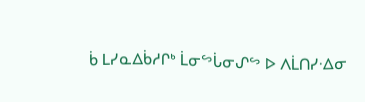ᑳ ᒪᓯᓇᐃᑳᓱᒋᒃ ᒫᓂᔥᒑᓂᔑᔥ ᐅ ᐱᒫᑎᓯᐎᓂ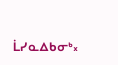ᒫᓯᓇᐃᑲᓂᒃ᙮